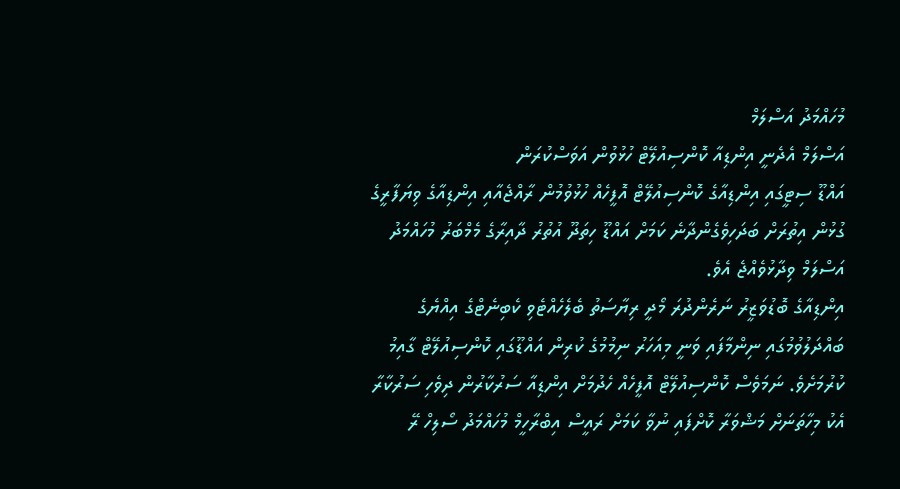މުހައްމަދު އަސްލަމް
އަސްލަމް އެދެނީ އިންޑިއާ ކޮންސިއުލޭޓް ހުޅުވުން އަވަސްކުރަން
އައްޑޫ ސިޓީގައި އިންޑިއާގެ ކޮންސިއުލޭޓް އޮފީހެއް ހުޅުވުމުން ރާއްޖެއާއި އިންޑިއާގެ ވިޔަފާރީގެ ގުޅުން އިތުރަށް ބަދަހިވެގެންދާނެ ކަމަށް އައްޑޫ ހިތަދޫ އުތުރު ދާއިރާގެ މެމްބަރު މުހައްމަދު އަސްލަމް ވިދާޅުވެއްޖެ އެވެ.
އިންޑިއާގެ ބޮޑުވަޒީރު ނަރެންދުރަ މޯދީ ރިޔާސަތު ބެލެހެއްޓެވި ކެބިނެޓްގެ އިއްޔެގެ ބައްދަލުވުމުގައި ނިންމާފައި ވަނީ މިއަހަރު ނިމުމުގެ ކުރިން އައްޑޫގައި ކޮންސިއުލޭޓް ގާއިމު ކުރުމަށެވެ. ނަމަވެސް ކޮންސިއުލޭޓް އޮފީހެއް ހެދުމަށް އިންޑިއާ ސަރުކާރުން ދިވެހި ސަރުކާރާ އެކު މިހާތަނަށް މަޝްވަރާ ކޮށްފައި ނުވާ ކަމަށް ރައީސް އިބްރާހީމް މުހައްމަދު ސޯލިހް ރޭ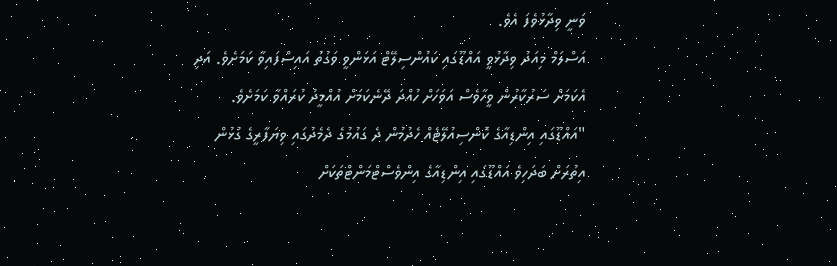ވަނީ ވިދާޅުވެފަ އެވެ.
އަސްލަމް މިއަދު ވިދާޅުވީ އައްޑޫގައި ކައުންސިލޭޓް އަޅަންވީ ވަގުތު އައިސްފައިވާ ކަމަށެވެ. އަދި އެކަމަށް ސަރުކާރުން ވީހާވެސް އަވަހަށް ހުއްދަ ދޭނެކަމަށް އުއްމީދު ކުރައްވާ ކަމަށެވެ.
"އައްޑޫގައި އިންޑިއާގެ ކޮންސިއުލޭޓެއް ހެދުމުން ދެ ގައުމުގެ ދެމެދުގައި ވިޔަފާރީގެ ގުޅުން އިތުރަށް ބަދަހިވެ އައްޑޫގައި އިންޑިއާގެ އިންވެސްޓްމަންޓްތަކަށް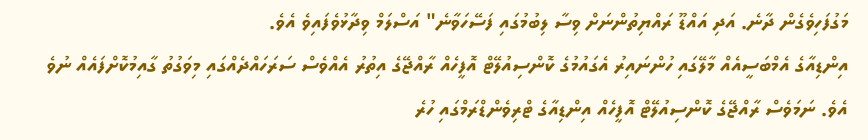މަގުފަހިވެގެން ދާނެ. އަދި އައްޑޫ ރައްޔިތުންނަށް ވިސާ ލިބުމުގައި ފަސޭހަވާނެ" އަސްލަމް ވިދާޅުވެފައިވެ އެވެ.
އިންޑިއާގެ އެމްބަސީއެއް މާލޭގައި ހުންނައިރު އެގައުމުގެ ކޮންސިއުލޭޓް އޮފީހެއް ރާއްޖޭގެ އިތުރު އެއްވެސް ސަރަހައްދެއްގައި މިވަގުތު ގާއިމުކޮށްފައެއް ނުވެ އެވެ. ނަމަވެސް ރާއްޖޭގެ ކޮންސިއުލޭޓް އޮފީހެއް އިންޑިއާގެ ޓްރިވެންޑްރަމްގައި ހުރެ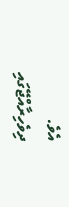އެވެ.
ދިވެހިރާއްޖޭގައި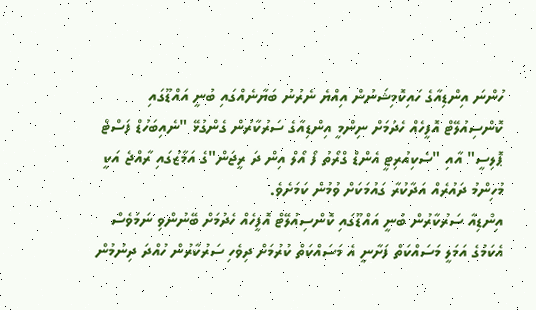ހުންނަ އިންޑިއާގެ ހައިކޮމިޝަނުން އިއްޔެ ނެރުނު ބަޔާނެއްގައި ބުނީ އައްޑޫގައި ކޮންސިއުލޭޓް އޮފީހެއް ހެދުމަށް ނިންމީ އިންޑިއާގެ ސަރުކާރުން ގެންގުޅޭ "ނެއިބަހުޑް ފަސްޓް ޕޮލިސީ" އާއި "ސެކިއުރިޓީ އެންޑް ގްރޯތު ފޯ އޯލް އިން ދަ ރީޖަން"ގެ އަމާޒުގައި ރާއްޖެ އަކީ މުހިންމު ދައުރެއް އަދާކުރާ ގައުމަކަށް ވުމުން ކަމަށެވެ.
އިންޑިއާ ސަރުކާރުން ބުނީ އައްޑޫގައި ކޮންސިއުލޭޓް އޮފީހެއް ހެދުމަށް ބޭނުންވި ނަމަވެސް އެކަމުގެ އަމަލީ މަސައްކަތް ފަށާނީ އެ މަސައްކަތް ކުރުމަށް ދިވެހި ސަރުކާރުން ހުއްދަ ދިނުމުން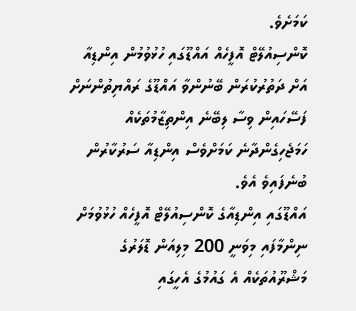ކަމަށެވެ.
ކޮންސިއުލޭޓް އޮފީހެއް އައްޑޫގައި ހުޅުވުމުން އިންޑިއާ އަށް ދަތުރުކުރަން ބޭނުންވާ އައްޑޫގެ ރައްޔިތުންނަށް ފަސޭހައިން ވިސާ ލިބޭނެ އިންތިޒާމުތަކެއް ހަމަޖެހިގެންދާނެ ކަމަށްވެސް އިންޑިއާ ސަރުކާރުން ބުނެފައިވެ އެވެ.
އައްޑޫގައި އިންޑިއާގެ ކޮންސިއުލޭޓް އޮފީހެއް ހުޅުވުމަށް ނިންމާފައި މިވަނީ 200 މިލިއަން ޑޮލަރުގެ މަޝްރޫއުތަކެއް އެ ގައުމުގެ އެހީގައި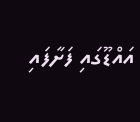އައްޑޫގައި ފަށާފައި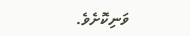ވަނިކޮށެވެ.